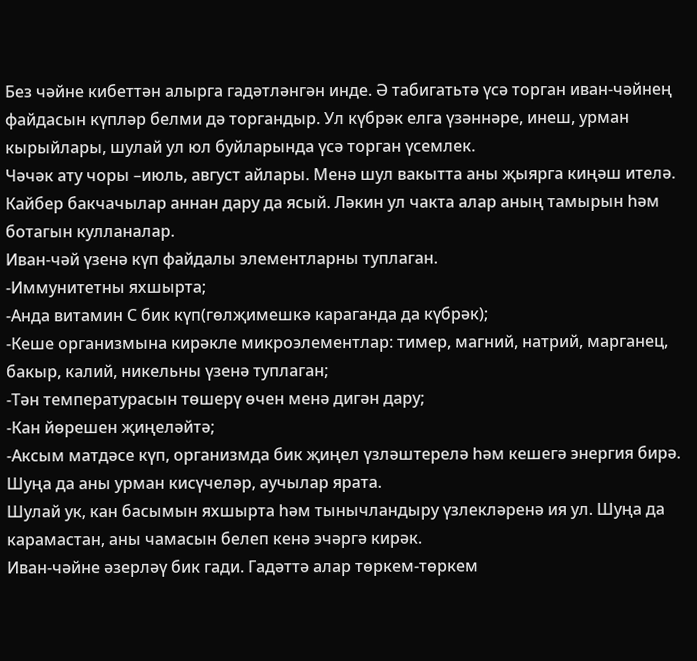Без чәйне кибеттән алырга гадәтләнгән инде. Ә табигатьтә үсә торган иван-чәйнең файдасын күпләр белми дә торгандыр. Ул күбрәк елга үзәннәре, инеш, урман кырыйлары, шулай ул юл буйларында үсә торган үсемлек.
Чәчәк ату чоры –июль, август айлары. Менә шул вакытта аны җыярга киңәш ителә. Кайбер бакчачылар аннан дару да ясый. Ләкин ул чакта алар аның тамырын һәм ботагын кулланалар.
Иван-чәй үзенә күп файдалы элементларны туплаган.
-Иммунитетны яхшырта;
-Анда витамин С бик күп(гөлҗимешкә караганда да күбрәк);
-Кеше организмына кирәкле микроэлементлар: тимер, магний, натрий, марганец, бакыр, калий, никельны үзенә туплаган;
-Тән температурасын төшерү өчен менә дигән дару;
-Кан йөрешен җиңеләйтә;
-Аксым матдәсе күп, организмда бик җиңел үзләштерелә һәм кешегә энергия бирә. Шуңа да аны урман кисүчеләр, аучылар ярата.
Шулай ук, кан басымын яхшырта һәм тынычландыру үзлекләренә ия ул. Шуңа да карамастан, аны чамасын белеп кенә эчәргә кирәк.
Иван-чәйне әзерләү бик гади. Гадәттә алар төркем-төркем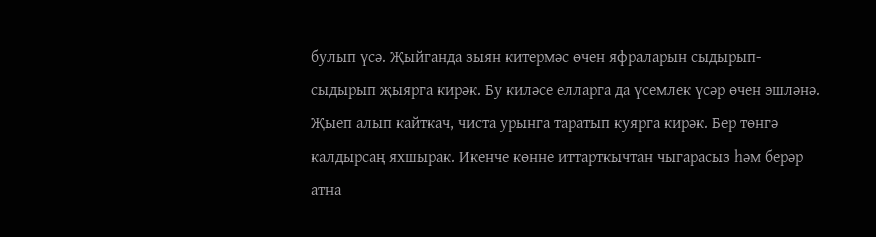булып үсә. Җыйганда зыян китермәс өчен яфраларын сыдырып- сыдырып җыярга кирәк. Бу киләсе елларга да үсемлек үсәр өчен эшләнә. Җыеп алып кайткач, чиста урынга таратып куярга кирәк. Бер төнгә калдырсаң яхшырак. Икенче көнне иттарткычтан чыгарасыз һәм берәр атна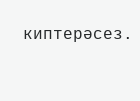киптерәсез.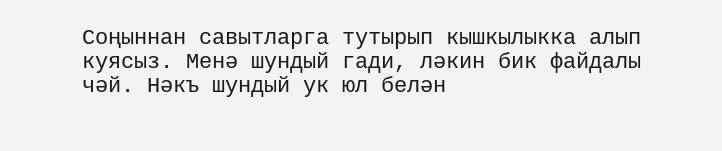Соңыннан савытларга тутырып кышкылыкка алып куясыз. Менә шундый гади, ләкин бик файдалы чәй. Нәкъ шундый ук юл белән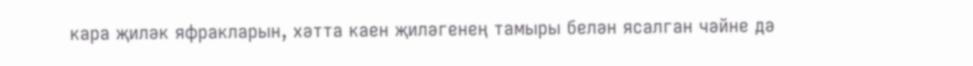кара җиләк яфракларын, хәтта каен җиләгенең тамыры белән ясалган чәйне дә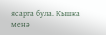ясарга була. Кышка менә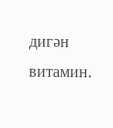дигән витамин.